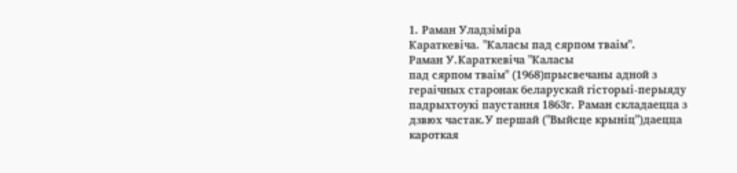1. Раман Уладзiмiра
Караткевiча. "Каласы пад сярпом тваiм".
Раман У.Караткевiча "Каласы
пад сярпом тваiм" (1968)прысвечаны адной з
гераiчных старонак беларускай гiсторыi-перыяду
падрыхтоукi паустання 1863г. Раман складаецца з
дзвюх частак.У першай ("Выйсце крынiц")даецца
кароткая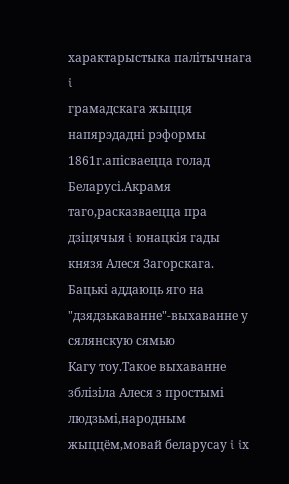характарыстыка палiтычнага i
грамадскага жыцця напярэдаднi рэформы
1861г.апiсваецца голад Беларусi.Акрамя
таго,расказваецца пра дзiцячыя i юнацкiя гады
князя Алеся Загорскага. Бацькi аддаюць яго на
"дзядзькаванне"-выхаванне у сялянскую сямью
Кагу тоу.Такое выхаванне зблiзiла Алеся з простымi
людзьмi,народным жыццём,мовай беларусау i iх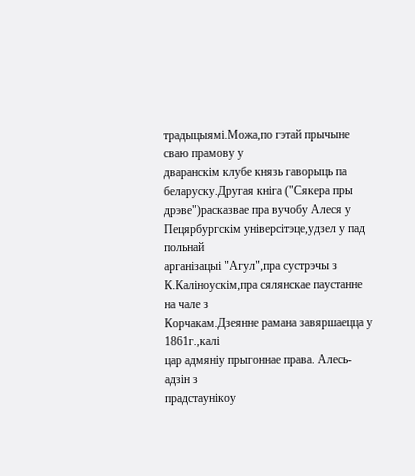традыцыямi.Можа,по гэтай прычыне сваю прамову у
дваранскiм клубе князь гаворыць па
беларуску.Другая кнiга ("Сякера пры
дрэве")расказвае пра вучобу Алеся у
Пецярбургскiм унiверciтэце,удзел у пад польнай
арганiзацыi "Агул",пра сустрэчы з
К.Калiноускiм,пра сялянскае паустанне на чале з
Корчакам.Дзеянне рамана завяршаецца у 1861г.,калi
цар адмянiу прыгоннае права. Алесь-адзiн з
прадстаунiкоу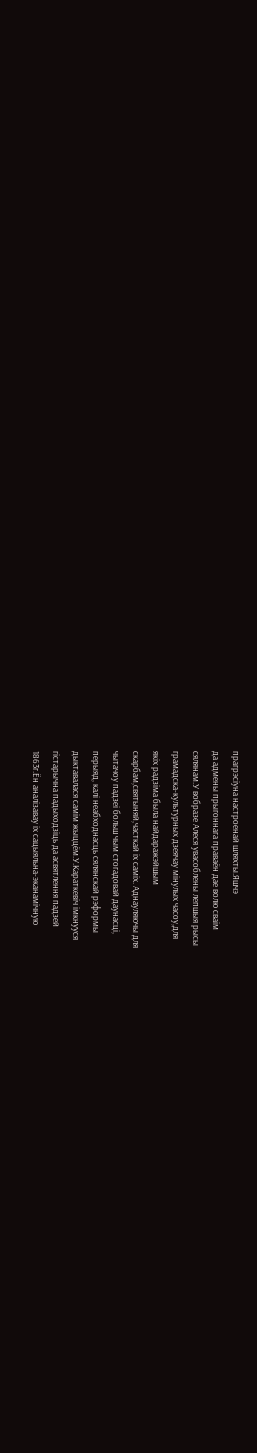прагрэсiуна настроенай шляхты.Яшчэ
да адмены прыгоннага праваён дае волю сваiм
сялянам.У вобразе Алеся увасоблены лепшыя рысы
грамадска-культурных дзеячау мiнулых часоу,для
якiх радзiма была найдаражэйшым
скарбам,святыняй,часткай iх самiх. Аднауляючы для
чытачоу падзеi больш чым стогадовай даунасцi,
перыяд, калi неабходнасць сялянскай рэформы
дыктавалася самiм жыццём.У.Караткевiч iмкнууся
гiстарычна падыходзiць да асвятлення падзей
1863г.Ён аналiзавау iх сацыяльна-эканамiчную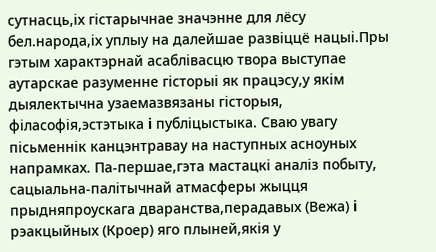сутнасць,iх гiстарычнае значэнне для лёсу
бел.народа,iх уплыу на далейшае развiццё нацыi.Пры
гэтым характэрнай асаблiвасцю твора выступае
аутарскае разуменне гiсторыi як працэсу,у якiм
дыялектычна узаемазвязаны гiсторыя,
фiласофiя,эстэтыка i публiцыстыка. Сваю увагу
пiсьменнiк канцэнтравау на наступных асноуных
напрамках. Па-першае,гэта мастацкi аналiз побыту,
сацыальна-палiтычнай атмасферы жыцця
прыдняпроускага дваранства,перадавых (Вежа) i
рэакцыйных (Кроер) яго плыней,якiя у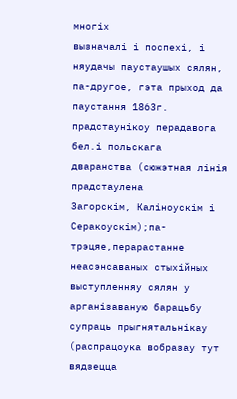многiх
вызначалi i поспехi, i няудачы паустаушых сялян,
па-другое, гэта прыход да паустання 1863г.
прадстаунiкоу перадавога бел.i польскага
дваранства (сюжэтная лiнiя прадстаулена
Загорскiм, Калiноускiм i
Серакоускiм);па-трэцяе,перарастанне
неасэнсаваных стыхiйных выступленняу сялян у
арганiзаваную барацьбу супраць прыгнятальнiкау
(распрацоука вобразау тут вядзецца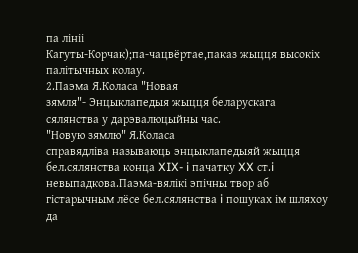па лiнii
Кагуты-Корчак);па-чацвёртае,паказ жыцця высокiх
палiтычных колау.
2.Паэма Я.Коласа "Новая
зямля"- Энцыклапедыя жыцця беларускага
сялянства у дарэвалюцыйны час.
"Новую зямлю" Я.Коласа
справядлiва называюць энцыклапедыяй жыцця
бел.сялянства конца XIX- i пачатку XX ст.i
невыпадкова.Паэма-вялiкi эпiчны твор аб
гiстарычным лёсе бел.сялянства i пошуках iм шляхоу
да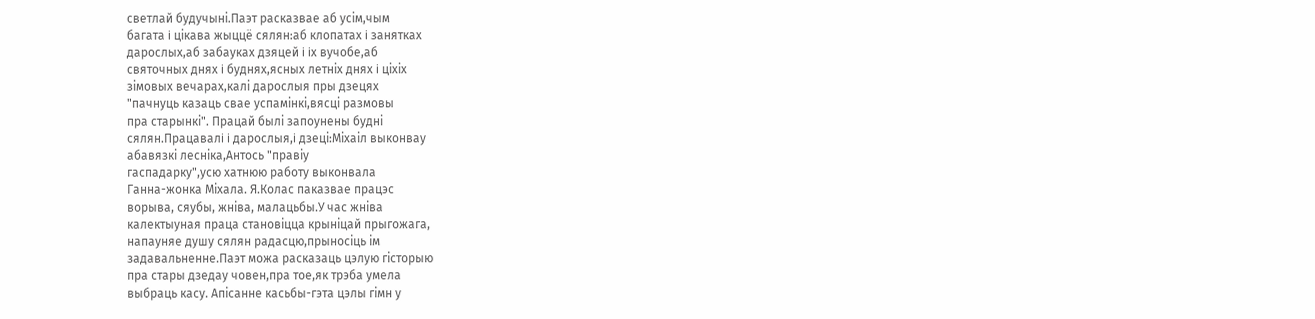светлай будучынi.Паэт расказвае аб усiм,чым
багата i цiкава жыццё сялян:аб клопатах i занятках
дарослых,аб забауках дзяцей i iх вучобе,аб
святочных днях i буднях,ясных летнiх днях i цiхiх
зiмовых вечарах,калi дарослыя пры дзецях
"пачнуць казаць свае успамiнкi,вясцi размовы
пра старынкi". Працай былi запоунены буднi
сялян.Працавалi i дарослыя,i дзецi:Мiхаiл выконвау
абавязкi леснiка,Антось "правiу
гаспадарку",усю хатнюю работу выконвала
Ганна-жонка Мiхала. Я.Колас паказвае працэс
ворыва, сяубы, жнiва, малацьбы.У час жнiва
калектыуная праца становiцца крынiцай прыгожага,
напауняе душу сялян радасцю,прыносiць iм
задавальненне.Паэт можа расказаць цэлую гiсторыю
пра стары дзедау човен,пра тое,як трэба умела
выбраць касу. Апiсанне касьбы-гэта цэлы гiмн у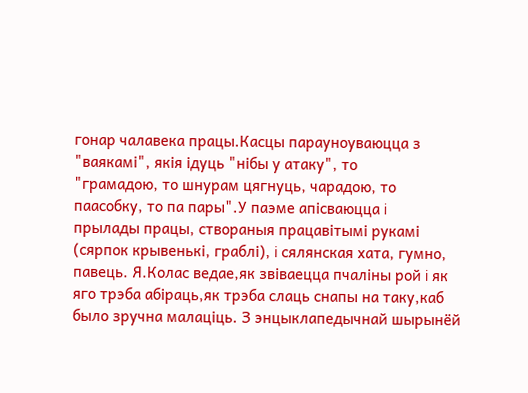гонар чалавека працы.Касцы парауноуваюцца з
"ваякамi", якiя iдуць "нiбы у атаку", то
"грамадою, то шнурам цягнуць, чарадою, то
паасобку, то па пары".У паэме апiсваюцца i
прылады працы, створаныя працавiтымi рукамi
(сярпок крывенькi, граблi), i сялянская хата, гумно,
павець. Я.Колас ведае,як звiваецца пчалiны рой i як
яго трэба абiраць,як трэба слаць снапы на таку,каб
было зручна малацiць. З энцыклапедычнай шырынёй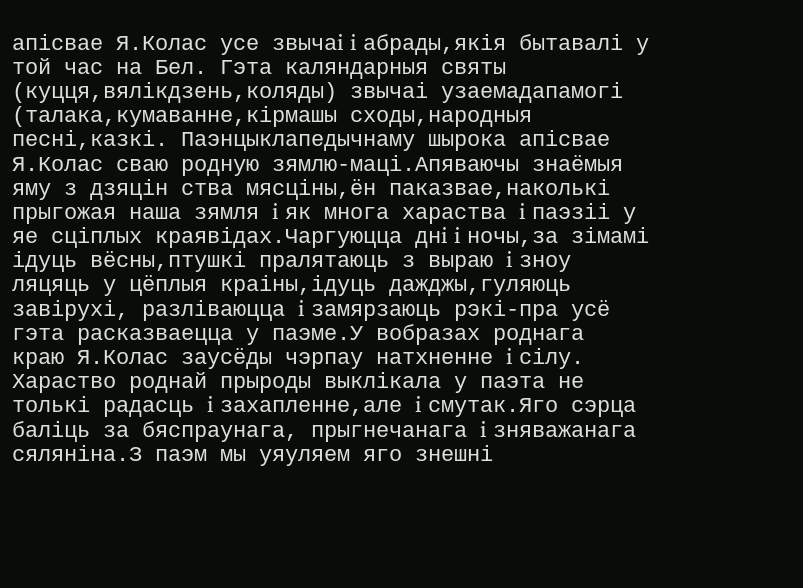апiсвае Я.Колас усе звычаi i абрады,якiя бытавалi у
той час на Бел. Гэта каляндарныя святы
(куцця,вялiкдзень,коляды) звычаi узаемадапамогi
(талака,кумаванне,кiрмашы сходы,народныя
песнi,казкi. Паэнцыклапедычнаму шырока апiсвае
Я.Колас сваю родную зямлю-мацi.Апяваючы знаёмыя
яму з дзяцiн ства мясцiны,ён паказвае,наколькi
прыгожая наша зямля i як многа хараства i паэзii у
яе сцiплых краявiдах.Чаргуюцца днi i ночы,за зiмамi
iдуць вёсны,птушкi пралятаюць з выраю i зноу
ляцяць у цёплыя краiны,iдуць дажджы,гуляюць
завiрухi, разлiваюцца i замярзаюць рэкi-пра усё
гэта расказваецца у паэме.У вобразах роднага
краю Я.Колас заусёды чэрпау натхненне i сiлу.
Хараство роднай прыроды выклiкала у паэта не
толькi радасць i захапленне,але i смутак.Яго сэрца
балiць за бяспраунага, прыгнечанага i зняважанага
сялянiна.З паэм мы уяуляем яго знешнi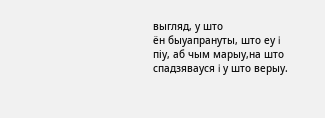выгляд, у што
ён быуапрануты, што еу i пiу, аб чым марыу,на што
спадзявауся i у што верыу.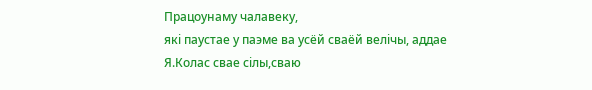Працоунаму чалавеку,
якi паустае у паэме ва усёй сваёй велiчы, аддае
Я.Колас свае сiлы,сваю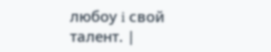любоу i свой талент. |